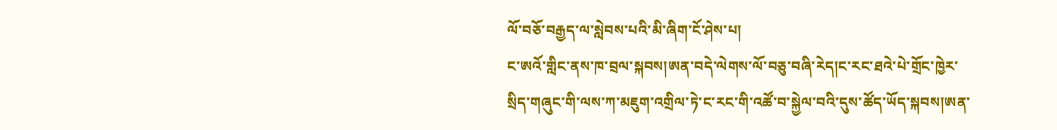ལོ་བཅོ་བརྒྱད་ལ་སླེབས་པའི་མི་ཞིག་ངོ་ཤེས་པ།
ང་ཨའོ་གླིང་ནས་ཁ་བྲལ་སྐབས།ཨན་བདེ་ལེགས་ལོ་བཅུ་བཞི་རེད།ང་རང་ཐའེ་པེ་གྲོང་ཁྱེར་སྲིད་གཞུང་གི་ལས་ཀ་མཇུག་འགྲིལ་ཏེ་ང་རང་གི་འཚོ་བ་སྐྱེལ་བའི་དུས་ཚོད་ཡོད་སྐབས།ཨན་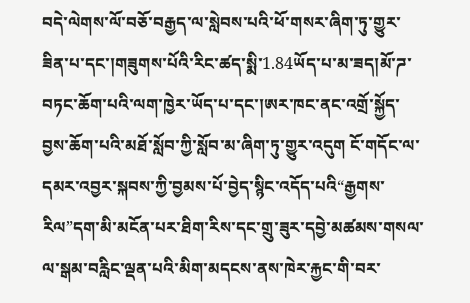བདེ་ལེགས་ལོ་བཅོ་བརྒྱད་ལ་སླེབས་པའི་ཕོ་གསར་ཞིག་ཏུ་གྱུར་ཟིན་པ་དང་།གཟུགས་པོའི་རིང་ཚད་སྨི་1.84ཡོད་པ་མ་ཟད།མོ་ཌ་བཏང་ཆོག་པའི་ལག་ཁྱེར་ཡོད་པ་དང་།ཨར་ཁང་ནང་འགྲོ་སྐྱོད་བྱས་ཆོག་པའི་མཐོ་སློབ་ཀྱི་སློབ་མ་ཞིག་ཏུ་གྱུར་འདུག ངོ་གདོང་ལ་དམར་འབྱར་སྐབས་ཀྱི་བྱམས་པོ་བྱེད་སྙིང་འདོད་པའི“རྒྱགས་རིལ”དག་མི་མངོན་པར་ཐིག་རིས་དང་གྲུ་ཟུར་དབྱེ་མཚམས་གསལ་ལ་སྒམ་བརླིང་ལྡན་པའི་མིག་མདངས་ནས་ཁེར་རྐྱང་གི་བར་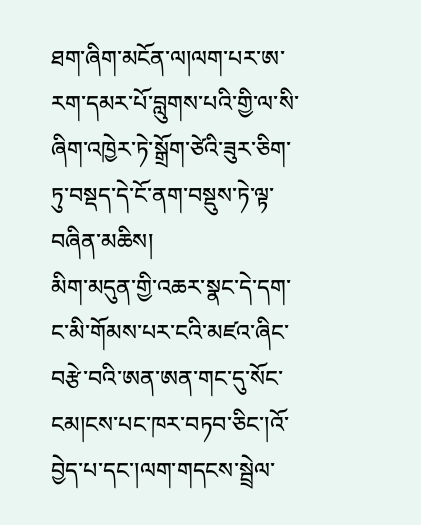ཐག་ཞིག་མངོན་ལ།ལག་པར་ཨ་རག་དམར་པོ་བླུགས་པའི་གྱི་ལ་སི་ཞིག་འཁྱེར་ཏེ་སྒྲོག་ཙེའི་ཟུར་ཅིག་ཏུ་བསྡད་དེ་ངོ་ནག་བསྡུས་ཏེ་ལྟ་བཞིན་མཆིས།
མིག་མདུན་གྱི་འཆར་སྣང་དེ་དག་ང་མི་གོམས་པར་ངའི་མཛའ་ཞིང་བརྩེ་བའི་ཨན་ཨན་གང་དུ་སོང་ངམ།ངས་པང་ཁར་བཏབ་ཅིང་།འོ་བྱེད་པ་དང་།ལག་གདངས་སྦྲེལ་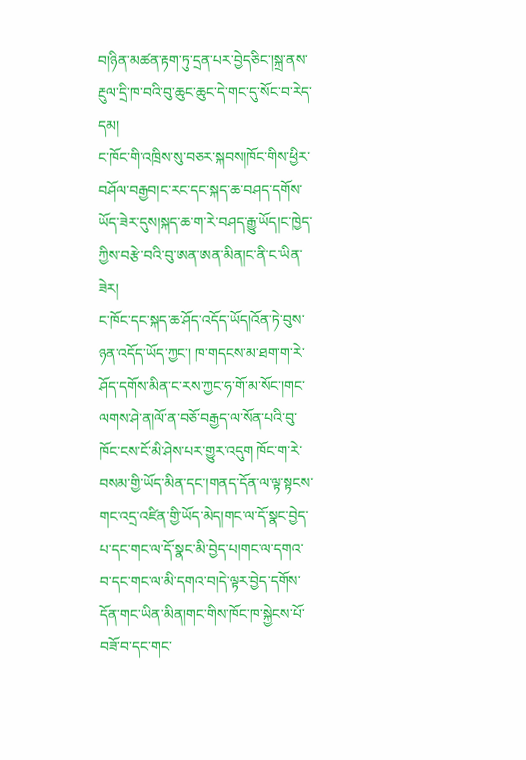བ།ཉིན་མཚན་རྟག་ཏུ་དྲན་པར་བྱེདཅིང་།སྐྲ་ནས་རྔུལ་དྲི་ཁ་བའི་བུ་ཆུང་ཆུང་དེ་གང་དུ་སོང་བ་རེད་དམ།
ང་ཁོང་གི་འཁྲིས་སུ་བཅར་སྐབས།ཁོང་གིས་ཕྱིར་བཤོལ་བརྒྱབ།ང་རང་དང་སྐད་ཆ་བཤད་དགོས་ཡོད་ཟེར་དུས།སྐད་ཆ་ག་རེ་བཤད་རྒྱུ་ཡོད།ང་ཁྱེད་ཀྱིས་བརྩེ་བའི་བུ་ཨན་ཨན་མིན།ང་ནི་ང་ཡིན་ཟེར།
ང་ཁོང་དང་སྐད་ཆ་ཤོད་འདོད་ཡོད།འོན་ཏེ་བུས་ཉན་འདོད་ཡོད་ཀྱང་། ཁ་གདངས་མ་ཐག་ག་རེ་ཤོད་དགོས་མིན་ང་རས་ཀྱང་ཧ་གོ་མ་སོང་།གང་ལགས་ཤེ་ན།ལོ་ན་བཅོ་བརྒྱད་ལ་སོན་པའི་བུ་ཁོང་ངས་ངོ་མི་ཤེས་པར་གྱུར་འདུག ཁོང་ག་རེ་བསམ་གྱི་ཡོད་མིན་དང་།གནད་དོན་ལ་ལྟ་སྟངས་གང་འདྲ་འཛིན་གྱི་ཡོད་མེད།གང་ལ་དོ་སྣང་བྱེད་པ་དང་གང་ལ་དོ་སྣང་མི་བྱེད་པ།གང་ལ་དགའ་བ་དང་གང་ལ་མི་དགའ་བ།དེ་ལྟར་བྱེད་དགོས་དོན་གང་ཡིན་མིན།གང་གིས་ཁོང་ཁ་སྐྱེངས་པོ་བཟོ་བ་དང་གང་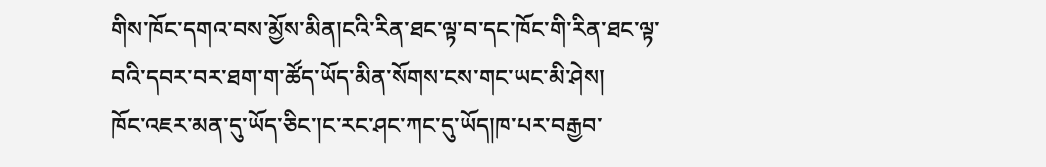གིས་ཁོང་དགའ་བས་མྱོས་མིན།ངའི་རིན་ཐང་ལྟ་བ་དང་ཁོང་གི་རིན་ཐང་ལྟ་བའི་དབར་བར་ཐག་ག་ཚོད་ཡོད་མིན་སོགས་ངས་གང་ཡང་མི་ཤེས།
ཁོང་འཇར་མན་དུ་ཡོད་ཅིང་།ང་རང་ཤང་ཀང་དུ་ཡོད།ཁ་པར་བརྒྱབ་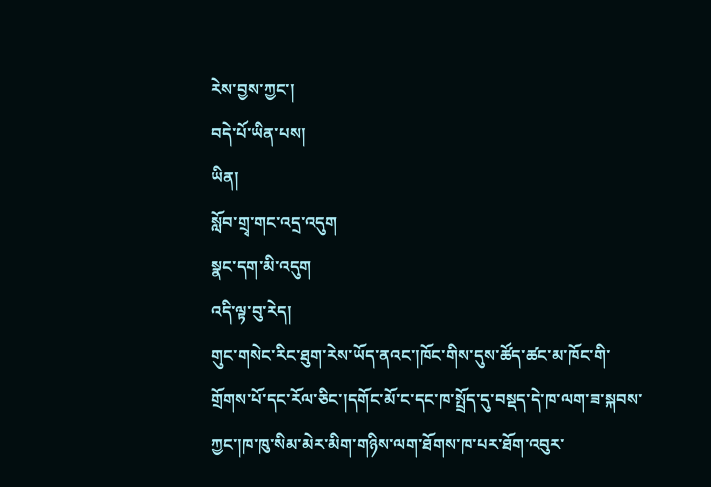རེས་བྱས་ཀྱང་།
བདེ་པོ་ཡིན་པས།
ཡིན།
སློབ་གྲྭ་གང་འདྲ་འདུག
སྣང་དག་མི་འདུག
འདི་ལྟ་བུ་རེད།
གུང་གསེང་རིང་ཐུག་རེས་ཡོད་ནའང་།ཁོང་གིས་དུས་ཚོད་ཚང་མ་ཁོང་གི་གྲོགས་པོ་དང་རོལ་ཅིང་།དགོང་མོ་ང་དང་ཁ་སྤྲོད་དུ་བསྡད་དེ་ཁ་ལག་ཟ་སྐབས་ཀྱང་།ཁ་ཁུ་སིམ་མེར་མིག་གཉིས་ལག་ཐོགས་ཁ་པར་ཐོག་འབུར་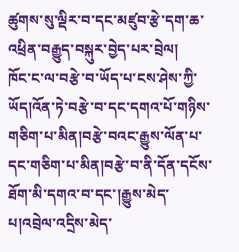ཚུགས་སུ་ལྡིར་བ་དང་མཛུབ་རྩེ་དག་ཆ་འཕྲིན་བརྒྱུད་བསྐུར་བྱེད་པར་བྲེལ།
ཁོང་ང་ལ་བརྩེ་བ་ཡོད་པ་ངས་ཤེས་ཀྱི་ཡོད།འོན་ཏེ་བརྩེ་བ་དང་དགའ་པོ་གཉིས་གཅིག་པ་མིན།བརྩེ་བའང་རྒྱུས་ལོན་པ་དང་གཅིག་པ་མིན།བརྩེ་བ་ནི་དོན་དངོས་ཐོག་མི་དགའ་བ་དང་།རྒྱུས་མེད་པ།འབྲེལ་འདྲིས་མེད་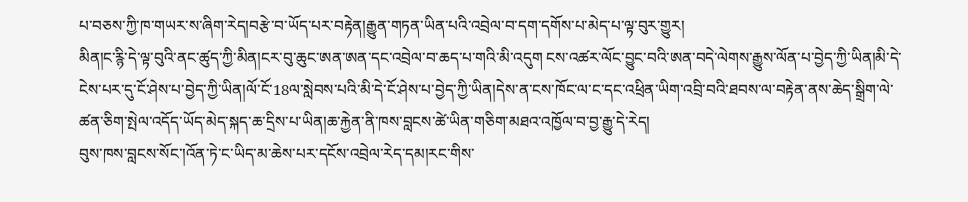པ་བཅས་ཀྱི་ཁ་གཡར་ས་ཞིག་རེད།བརྩེ་བ་ཡོད་པར་བརྟེན།རྒྱུན་གཏན་ཡིན་པའི་འབྲེལ་བ་དག་དགོས་པ་མེད་པ་ལྟ་བུར་གྱུར།
མིན།ང་རྙི་དེ་ལྟ་བུའི་ནང་ཚུད་ཀྱི་མིན།ངར་བུ་ཆུང་ཨན་ཨན་དང་འབྲེལ་བ་ཆད་པ་གའི་མི་འདུག ངས་འཚར་ལོང་བྱུང་བའི་ཨན་བདེ་ལེགས་རྒྱུས་ལོན་པ་བྱེད་ཀྱི་ཡིན།མི་དེ་ངེས་པར་དུ་ངོ་ཤེས་པ་བྱེད་ཀྱི་ཡིན།ལོ་ངོ་18ལ་སླེབས་པའི་མི་དེ་ངོ་ཤེས་པ་བྱེད་ཀྱི་ཡིན།དེས་ན་ངས་ཁོང་ལ་ང་དང་འཕྲིན་ཡིག་འབྲི་བའི་ཐབས་ལ་བརྟེན་ནས་ཆེད་སྒྲིག་ལེ་ཚན་ཅིག་སྤེལ་འདོད་ཡོད་མེད་སྐད་ཆ་དྲིས་པ་ཡིན།ཆ་རྐྱེན་ནི་ཁས་བླངས་ཚེ་ཡིན་གཅིག་མཐའ་འཁྱོལ་བ་བྱ་རྒྱུ་དེ་རེད།
བུས་ཁས་བླངས་སོང་།འོན་ཏེ་ང་ཡིད་མ་ཆེས་པར་དངོས་འབྲེལ་རེད་དམ།རང་གིས་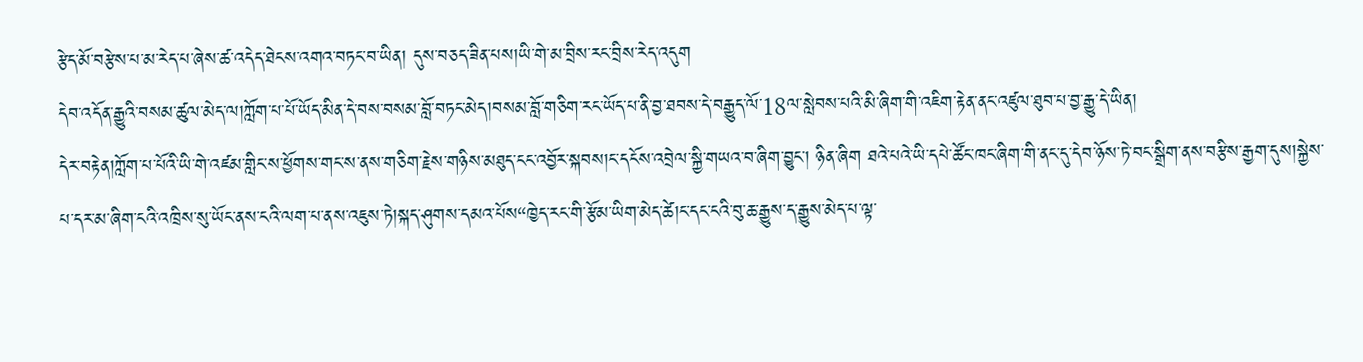རྩེད་མོ་བརྩེས་པ་མ་རེད་པ་ཞེས་ཚ་འདེད་ཐེངས་འགའ་བཏང་བ་ཡིན། དུས་བཅད་ཟིན་པས།ཡི་གེ་མ་བྲིས་རང་བྲིས་རེད་འདུག
དེབ་འདོན་རྒྱུའི་བསམ་ཚུལ་མེད་ལ།ཀློག་པ་པོ་ཡོད་མིན་དེ་བས་བསམ་བློ་བཏང་མེད།བསམ་བློ་གཅིག་རང་ཡོད་པ་ནི་བྱ་ཐབས་དེ་བརྒྱུད་ལོ་18ལ་སླེབས་པའི་མི་ཞིག་གི་འཇིག་རྟེན་ནང་འཛུལ་ཐུབ་པ་བྱ་རྒྱུ་དེ་ཡིན།
དེར་བརྟེན།ཀློག་པ་པོའི་ཡི་གེ་འཛམ་གླིང་ས་ཕྱོགས་གང་ས་ནས་གཅིག་རྗེས་གཉིས་མཐུད་ངང་འབྱོར་སྐབས།ང་དངོས་འབྲེལ་སྐྱི་གཡའ་བ་ཞིག་བྱུང་། ཉིན་ཞིག ཐའེ་པའེ་ཡི་དཔེ་ཚོང་ཁང་ཞིག་གི་ནང་དུ་དེབ་ཉོས་ཏེ་བང་སྒྲིག་ནས་བརྩིས་རྒྱག་དུས།སྐྱེས་པ་དར་མ་ཞིག་ངའི་འཁྲིས་སུ་ཡོང་ནས་ངའི་ལག་པ་ནས་འཇུས་ཏེ།སྐད་ཤུགས་དམའ་པོས“ཁྱེད་རང་གི་རྩོམ་ཡིག་མེད་ཚེ།ང་དང་ངའི་བུ་ཆ་རྒྱུས་ད་རྒྱུས་མེད་པ་ལྟ་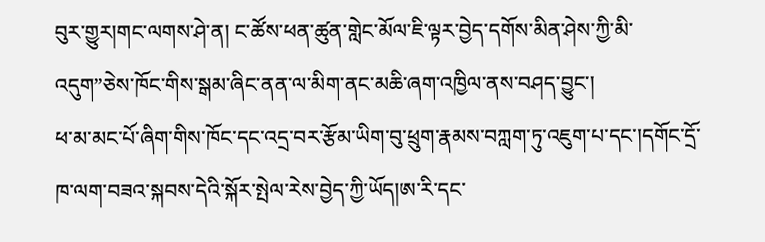བུར་གྱུར།གང་ལགས་ཤེ་ན། ང་ཚོས་ཕན་ཚུན་གླེང་མོལ་ཇི་ལྟར་བྱེད་དགོས་མིན་ཤེས་ཀྱི་མི་འདུག”ཅེས་ཁོང་གིས་སྒམ་ཞིང་ནན་ལ་མིག་ནང་མཆི་ཞག་འཁྱིལ་ནས་བཤད་བྱུང་།
ཕ་མ་མང་པོ་ཞིག་གིས་ཁོང་དང་འདྲ་བར་རྩོམ་ཡིག་བུ་ཕྲུག་རྣམས་བཀླག་ཏུ་འཇུག་པ་དང་།དགོང་དྲོ་ཁ་ལག་བཟའ་སྐབས་དེའི་སྐོར་སྤེལ་རེས་བྱེད་ཀྱི་ཡོད།ཨ་རི་དང་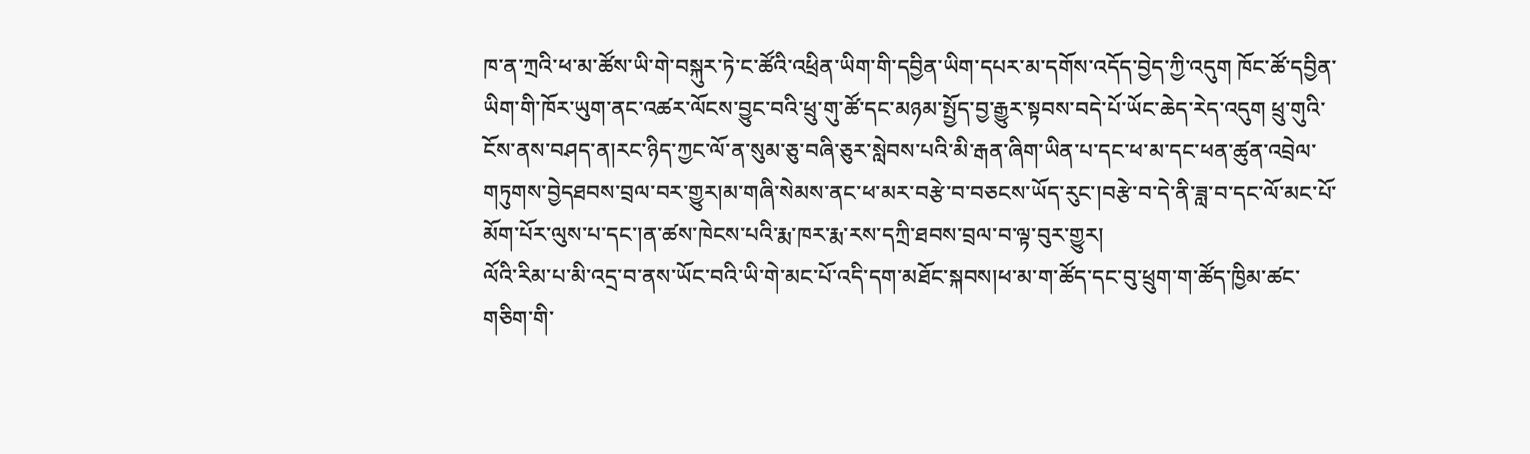ཁ་ན་ཀྲའི་ཕ་མ་ཚོས་ཡི་གེ་བསྐུར་ཏེ་ང་ཚོའི་འཕྲིན་ཡིག་གི་དབྱིན་ཡིག་དཔར་མ་དགོས་འདོད་བྱེད་ཀྱི་འདུག ཁོང་ཚོ་དབྱིན་ཡིག་གི་ཁོར་ཡུག་ནང་འཚར་ལོངས་བྱུང་བའི་ཕྲུ་གུ་ཚོ་དང་མཉམ་སྤྱོད་བྱ་རྒྱུར་སྟབས་བདེ་པོ་ཡོང་ཆེད་རེད་འདུག ཕྲུ་གུའི་ངོས་ནས་བཤད་ན།རང་ཉིད་ཀྱང་ལོ་ན་སུམ་ཅུ་བཞི་ཅུར་སླེབས་པའི་མི་རྒན་ཞིག་ཡིན་པ་དང་ཕ་མ་དང་ཕན་ཚུན་འབྲེལ་གཏུགས་བྱེདཐབས་བྲལ་བར་གྱུར།མ་གཞི་སེམས་ནང་ཕ་མར་བརྩེ་བ་བཅངས་ཡོད་རུང་།བརྩེ་བ་དེ་ནི་ཟླ་བ་དང་ལོ་མང་པོ་མོག་པོར་ལུས་པ་དང་།ན་ཚས་ཁེངས་པའི་རྨ་ཁར་རྨ་རས་དཀྲི་ཐབས་བྲལ་བ་ལྟ་བུར་གྱུར།
ལོའི་རིམ་པ་མི་འདྲ་བ་ནས་ཡོང་བའི་ཡི་གེ་མང་པོ་འདི་དག་མཐོང་སྐབས།ཕ་མ་ག་ཚོད་དང་བུ་ཕྲུག་ག་ཚོད་ཁྱིམ་ཚང་གཅིག་གི་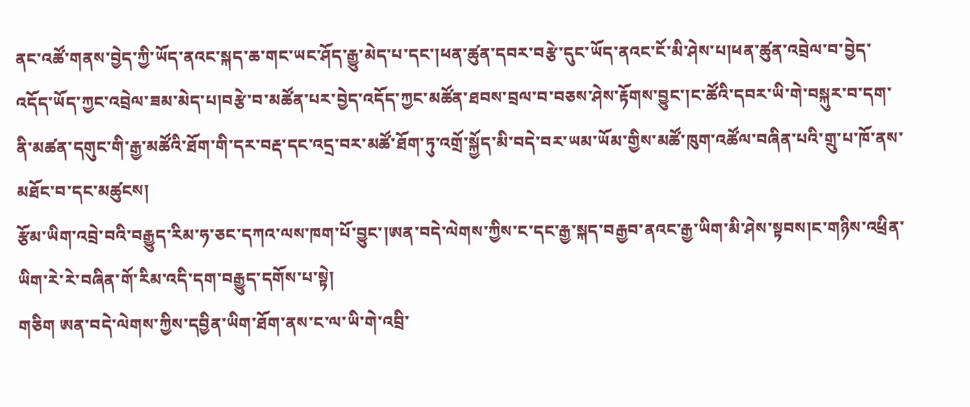ནང་འཚོ་གནས་བྱེད་ཀྱི་ཡོད་ནའང་སྐད་ཆ་གང་ཡང་ཤོད་རྒྱུ་མེད་པ་དང་།ཕན་ཚུན་དབར་བརྩེ་དུང་ཡོད་ནའང་ངོ་མི་ཤེས་པ།ཕན་ཚུན་འབྲེལ་བ་བྱེད་འདོད་ཡོད་ཀྱང་འབྲེལ་ཟམ་མེད་པ།བརྩེ་བ་མཚོན་པར་བྱེད་འདོད་ཀྱང་མཚོན་ཐབས་བྲལ་བ་བཅས་ཤེས་རྟོགས་བྱུང་།ང་ཚོའི་དབར་ཡི་གེ་བསྐུར་བ་དག་ནི་མཚན་དགུང་གི་རྒྱ་མཚོའི་ཐོག་གི་དར་བརྡ་དང་འདྲ་བར་མཚོ་ཐོག་ཏུ་འགྲོ་སྐྱོད་མི་བདེ་བར་ཡམ་ཡོམ་གྱིས་མཚོ་ཁུག་འཚོལ་བཞིན་པའི་གྲུ་པ་ཁོ་ནས་མཐོང་བ་དང་མཚུངས།
རྩོམ་ཡིག་འབྲེ་བའི་བརྒྱུད་རིམ་ཧ་ཅང་དཀའ་ལས་ཁག་པོ་བྱུང་།ཨན་བདེ་ལེགས་ཀྱིས་ང་དང་རྒྱ་སྐད་བརྒྱབ་ནའང་རྒྱ་ཡིག་མི་ཤེས་སྟབས།ང་གཉིས་འཕྲིན་ཡིག་རེ་རེ་བཞིན་གོ་རིམ་འདི་དག་བརྒྱུད་དགོས་པ་སྟེ།
གཅིག ཨན་བདེ་ལེགས་ཀྱིས་དབྱིན་ཡིག་ཐོག་ནས་ང་ལ་ཡི་གེ་འབྲི་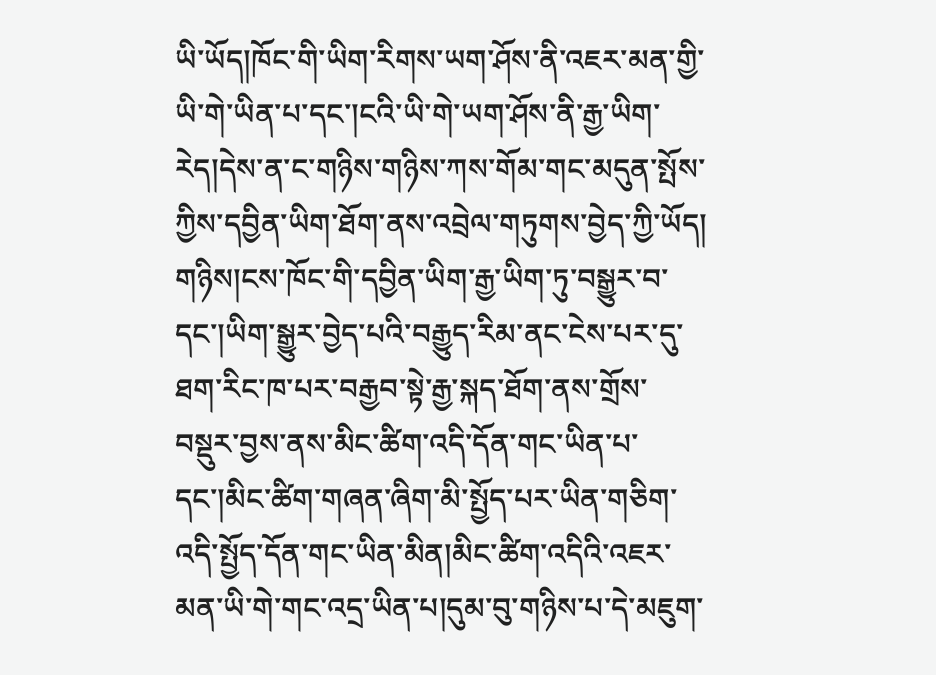ཡི་ཡོད།ཁོང་གི་ཡིག་རིགས་ཡག་ཤོས་ནི་འཇར་མན་གྱི་ཡི་གེ་ཡིན་པ་དང་།ངའི་ཡི་གེ་ཡག་ཤོས་ནི་རྒྱ་ཡིག་རེད།དེས་ན་ང་གཉིས་གཉིས་ཀས་གོམ་གང་མདུན་སྤོས་ཀྱིས་དབྱིན་ཡིག་ཐོག་ནས་འབྲེལ་གཏུགས་བྱེད་ཀྱི་ཡོད།
གཉིས།ངས་ཁོང་གི་དབྱིན་ཡིག་རྒྱ་ཡིག་ཏུ་བསྒྱུར་བ་དང་།ཡིག་སྒྱུར་བྱེད་པའི་བརྒྱུད་རིམ་ནང་ངེས་པར་དུ་ཐག་རིང་ཁ་པར་བརྒྱབ་སྟེ་རྒྱ་སྐད་ཐོག་ནས་གྲོས་བསྡུར་བྱས་ནས་མིང་ཚིག་འདི་དོན་གང་ཡིན་པ་དང་།མིང་ཚིག་གཞན་ཞིག་མི་སྤྱོད་པར་ཡིན་གཅིག་འདི་སྤྱོད་དོན་གང་ཡིན་མིན།མིང་ཚིག་འདིའི་འཇར་མན་ཡི་གེ་གང་འདྲ་ཡིན་པ།དུམ་བུ་གཉིས་པ་དེ་མཇུག་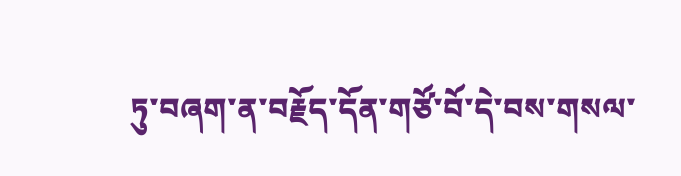ཏུ་བཞག་ན་བརྗོད་དོན་གཙོ་བོ་དེ་བས་གསལ་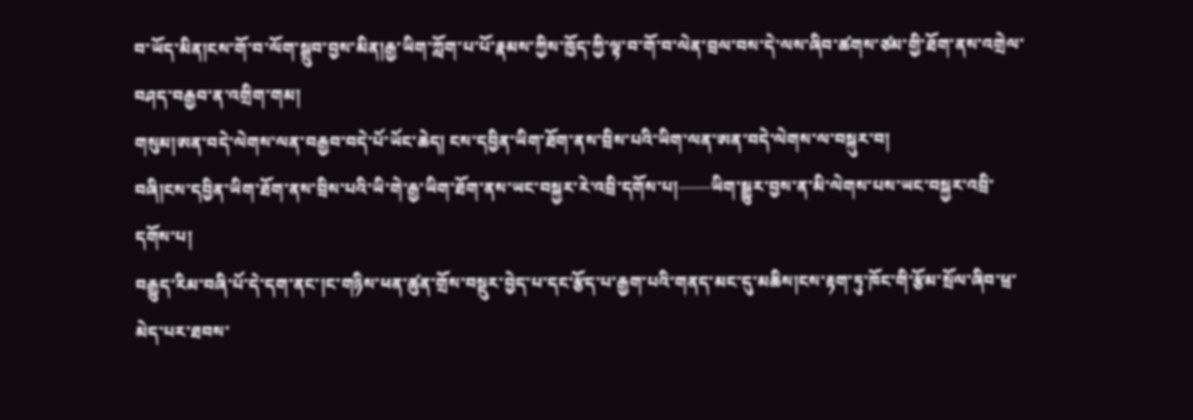བ་ཡོད་མིན།ངས་གོ་བ་ལོག་སྒྲུབ་བྱས་མིན།རྒྱ་ཡིག་ཀློག་པ་པོ་རྣམས་ཀྱིས་ཁྱོད་ཀྱི་ལྟ་བ་གོ་བ་ལེན་བྲལ་བས་དེ་ལས་ཞིབ་ཚགས་ཙམ་གྱི་ཐོག་ནས་འགྲེལ་བཤད་བརྒྱབ་ན་འགྲིག་གམ།
གསུམ།ཨན་བདེ་ལེགས་ལན་བརྒྱབ་བདེ་པོ་ཡོང་ཆེད། ངས་དབྱིན་ཡིག་ཐོག་ནས་བྲིས་པའི་ཡིག་ལན་ཨན་བདེ་ལེགས་ལ་བསྐུར་བ།
བཞི།ངས་དབྱིན་ཡིག་ཐོག་ནས་བྲིས་པའི་ཡི་གེ་རྒྱ་ཡིག་ཐོག་ནས་ཡང་བསྐྱར་རེ་འབྲི་དགོས་པ།——ཡིག་སྒྱུར་བྱས་ན་མི་ལེགས་པས་ཡང་བསྐྱར་འབྲི་དགོས་པ།
བརྒྱུད་རིམ་བཞི་པོ་དེ་དག་ནང་།ང་གཉིས་ཕན་ཚུན་གྲོས་བསྡུར་བྱེད་པ་དང་རྩོད་པ་རྒྱག་པའི་གནད་མང་དུ་མཆིས།ངས་རྟག་ཏུ་ཁོང་གི་རྩོམ་སྲོལ་ཞིབ་ཕྲ་མེད་པར་ཐབས་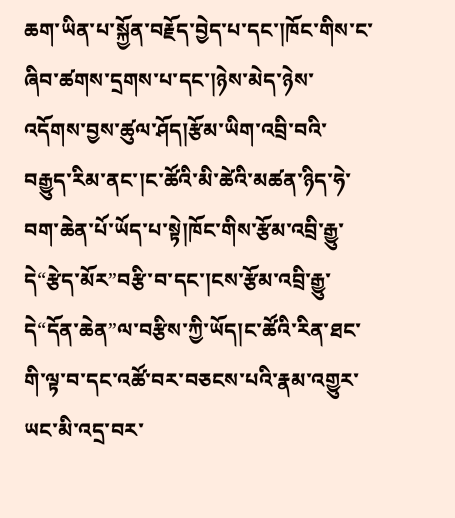ཆག་ཡིན་པ་སྐྱོན་བརྗོད་བྱེད་པ་དང་།ཁོང་གིས་ང་ཞིབ་ཚགས་དྲགས་པ་དང་།ཉེས་མེད་ཉེས་འདོགས་བྱས་ཚུལ་ཤོད།རྩོམ་ཡིག་འབྲི་བའི་བརྒྱུད་རིམ་ནང་།ང་ཚོའི་མི་ཚེའི་མཚན་ཉིད་ཧེ་བག་ཆེན་པོ་ཡོད་པ་སྟེ།ཁོང་གིས་རྩོམ་འབྲི་རྒྱུ་དེ“རྩེད་མོར”བརྩི་བ་དང་།ངས་རྩོམ་འབྲི་རྒྱུ་དེ“དོན་ཆེན”ལ་བརྩིས་ཀྱི་ཡོད།ང་ཚོའི་རིན་ཐང་གི་ལྟ་བ་དང་འཚོ་བར་བཅངས་པའི་རྣམ་འགྱུར་ཡང་མི་འདྲ་བར་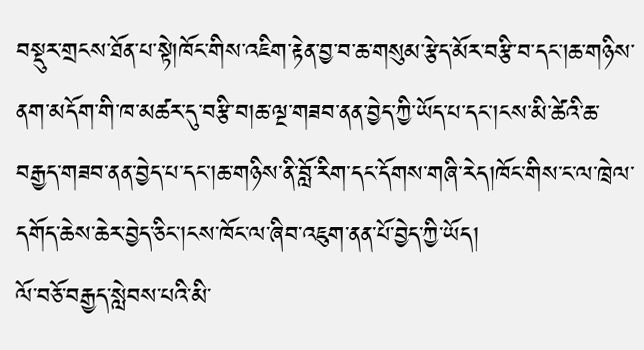བསྡུར་གྲངས་ཐོན་པ་སྟེ།ཁོང་གིས་འཇིག་རྟེན་བྱ་བ་ཆ་གསུམ་རྩེད་མོར་བརྩི་བ་དང་།ཆ་གཉིས་ནག་མདོག་གི་ཁ་མཚར་དུ་བརྩི་བ།ཆ་ལྔ་གཟབ་ནན་བྱེད་ཀྱི་ཡོད་པ་དང་།ངས་མི་ཚེའི་ཆ་བརྒྱད་གཟབ་ནན་བྱེད་པ་དང་།ཆ་གཉིས་ནི་བློ་རིག་དང་དོགས་གཞི་རེད།ཁོང་གིས་ང་ལ་ཁྲེལ་དགོད་ཆེས་ཆེར་བྱེད་ཅིང་།ངས་ཁོང་ལ་ཞིབ་འཇུག་ནན་པོ་བྱེད་ཀྱི་ཡོད།
ལོ་བཅོ་བརྒྱད་སླེབས་པའི་མི་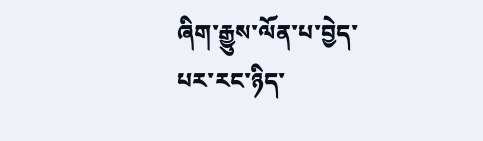ཞིག་རྒྱུས་ལོན་པ་བྱེད་པར་རང་ཉིད་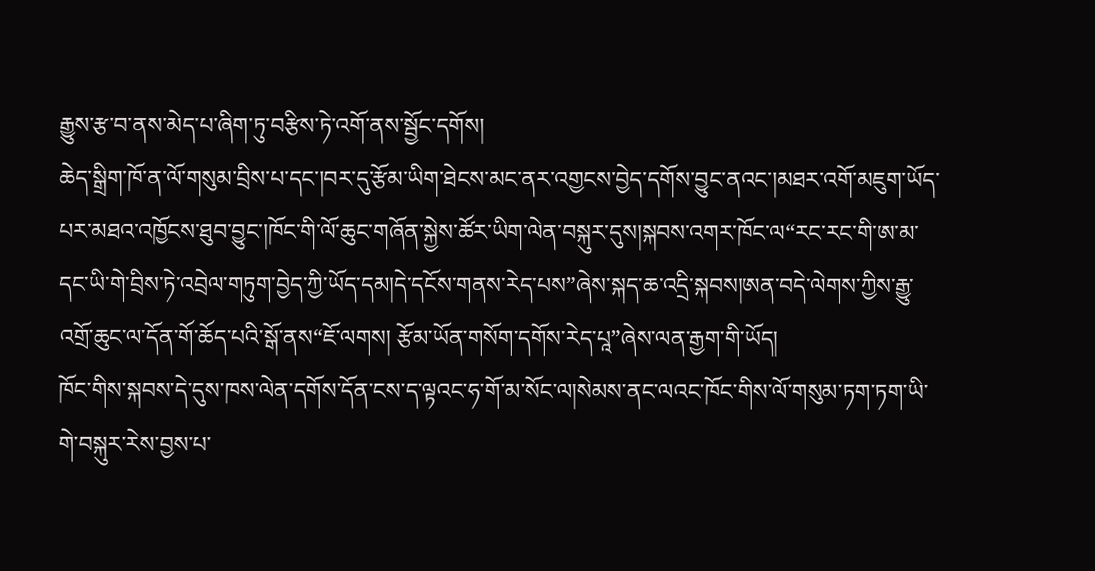རྒྱུས་རྩ་བ་ནས་མེད་པ་ཞིག་ཏུ་བརྩིས་ཏེ་འགོ་ནས་སྦྱོང་དགོས།
ཆེད་སྒྲིག་ཁོ་ན་ལོ་གསུམ་བྲིས་པ་དང་།བར་དུ་རྩོམ་ཡིག་ཐེངས་མང་ནར་འགྱངས་བྱེད་དགོས་བྱུང་ནའང་།མཐར་འགོ་མཇུག་ཡོད་པར་མཐའ་འཁྱོངས་ཐུབ་བྱུང་།ཁོང་གི་ལོ་ཆུང་གཞོན་སྐྱེས་ཚོར་ཡིག་ལེན་བསྐུར་དུས།སྐབས་འགར་ཁོང་ལ“རང་རང་གི་ཨ་མ་དང་ཡི་གེ་བྲིས་ཏེ་འབྲེལ་གཏུག་བྱེད་ཀྱི་ཡོད་དམ།དེ་དངོས་གནས་རེད་པས”ཞེས་སྐད་ཆ་འདྲི་སྐབས།ཨན་བདེ་ལེགས་ཀྱིས་རྒྱུ་འགྲོ་ཆུང་ལ་དོན་གོ་ཆོད་པའི་སྒོ་ནས“ཇོ་ལགས། རྩོམ་ཡོན་གསོག་དགོས་རེད་པཱ”ཞེས་ལན་རྒྱག་གི་ཡོད།
ཁོང་གིས་སྐབས་དེ་དུས་ཁས་ལེན་དགོས་དོན་ངས་ད་ལྟའང་ཧ་གོ་མ་སོང་ལ།སེམས་ནང་ལའང་ཁོང་གིས་ལོ་གསུམ་ཏག་ཏག་ཡི་གེ་བསྐུར་རེས་བྱས་པ་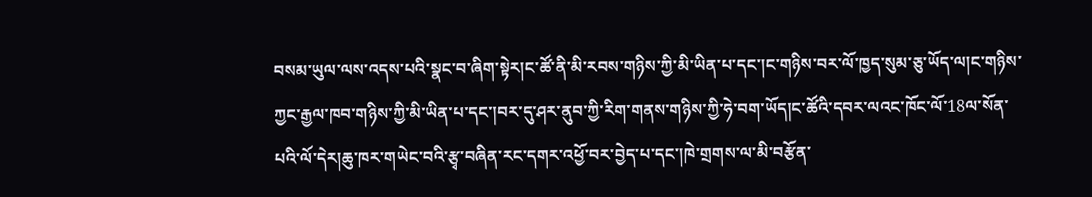བསམ་ཡུལ་ལས་འདས་པའི་སྣང་བ་ཞིག་སྟེར།ང་ཚོ་ནི་མི་རབས་གཉིས་ཀྱི་མི་ཡིན་པ་དང་།ང་གཉིས་བར་ལོ་ཁྱད་སུམ་ཅུ་ཡོད་ལ།ང་གཉིས་ཀྱང་རྒྱལ་ཁབ་གཉིས་ཀྱི་མི་ཡིན་པ་དང་།བར་དུ་ཤར་ནུབ་ཀྱི་རིག་གནས་གཉིས་ཀྱི་ཧེ་བག་ཡོད།ང་ཚོའི་དབར་ལའང་ཁོང་ལོ་18ལ་སོན་པའི་ལོ་དེར།ཆུ་ཁར་གཡེང་བའི་རྩྭ་བཞིན་རང་དགར་འཕྱོ་བར་བྱེད་པ་དང་།ཁེ་གྲགས་ལ་མི་བརྩོན་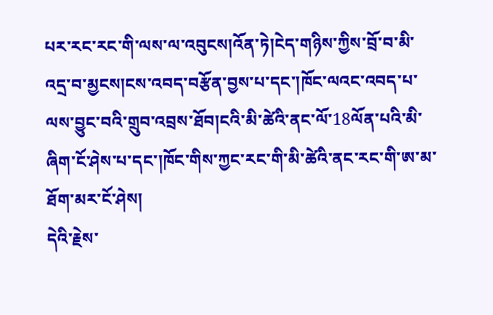པར་རང་རང་གི་ལས་ལ་འབུངས།འོན་ཏེ།ངེད་གཉིས་ཀྱིས་བྲོ་བ་མི་འདྲ་བ་མྱངས།ངས་འབད་བརྩོན་བྱས་པ་དང་།ཁོང་ལའང་འབད་པ་ལས་བྱུང་བའི་གྲུབ་འབྲས་ཐོབ།ངའི་མི་ཚེའི་ནང་ལོ་18ལོན་པའི་མི་ཞིག་ངོ་ཤེས་པ་དང་།ཁོང་གིས་ཀྱང་རང་གི་མི་ཚེའི་ནང་རང་གི་ཨ་མ་ཐོག་མར་ངོ་ཤེས།
དེའི་རྗེས་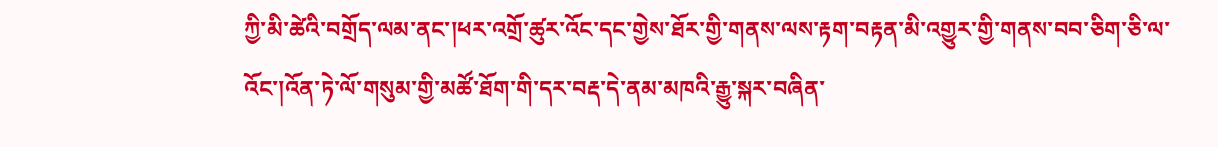ཀྱི་མི་ཚེའི་བགྲོད་ལམ་ནང་།ཕར་འགྲོ་ཚུར་འོང་དང་གྱེས་ཐོར་གྱི་གནས་ལས་རྟག་བརྟན་མི་འགྱུར་གྱི་གནས་བབ་ཅིག་ཅི་ལ་འོང་།འོན་ཏེ་ལོ་གསུམ་གྱི་མཚོ་ཐོག་གི་དར་བརྡ་དེ་ནམ་མཁའི་རྒྱུ་སྐར་བཞིན་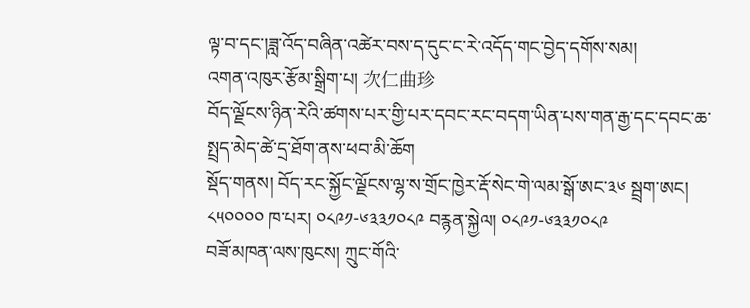ལྟ་བ་དང་།ཟླ་འོད་བཞིན་འཚེར་བས་ད་དུང་ང་རེ་འདོད་གང་བྱེད་དགོས་སམ།
འགན་འཁུར་རྩོམ་སྒྲིག་པ། 次仁曲珍
བོད་ལྗོངས་ཉིན་རེའི་ཚགས་པར་གྱི་པར་དབང་རང་བདག་ཡིན་པས་གན་རྒྱ་དང་དབང་ཆ་སྤྲད་མེད་ཚེ་དྲ་ཐོག་ནས་ཕབ་མི་ཆོག
སྡོད་གནས། བོད་རང་སྐྱོང་ལྗོངས་ལྷ་ས་གྲོང་ཁྱེར་རྡོ་སེང་གེ་ལམ་སྒོ་ཨང་༣༦ སྦྲག་ཨང། ༨༥༠༠༠༠ ཁ་པར། ༠༨༩༡-༦༣༣༡༠༨༩ བརྙན་སྐྱེལ། ༠༨༩༡-༦༣༣༡༠༨༩
བཟོ་མཁན་ལས་ཁུངས། ཀྲུང་གོའི་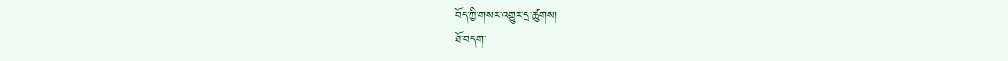བོད་ཀྱི་གསར་འགྱུར་དྲ་ཚུགས།
ཐོ་བདག་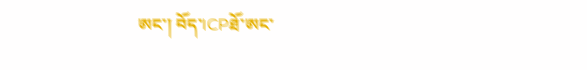ཨང་། བོད་ICPཐོ་ཨང་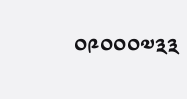༠༩༠༠༠༧༣༣